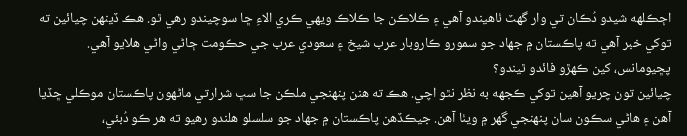اڄڪلهه شيدو دُڪان تي وار گهٽ ٺاهيندو آهي ۽ ڪلاڪن جا ڪلاڪ ويهي ڪري الاءِ ڇا سوچيندو رهي ٿو. هڪ ڏينهن چيائين ته توکي خبر آهي ته پاڪستان ۾ جهاد جو سمورو ڪاروبار عرب شيخ ۽ سعودي عرب جي حڪومت ڄاڻي واڻي هلايو آهي.
پڇيومانس، کين ڪهڙو فائدو ٿيندو؟
چيائين تون چريو آهين توکي ڪجهه به نظر نٿو اچي. هڪ ته هنن پنهنجي ملڪن جا سڀ شرارتي ماڻهون پاڪستان موڪلي ڇڏيا آهن ۽ هاڻي سڪون سان پنهنجي گهر ۾ ويٺا آهن. جيڪڏهن پاڪستان ۾ جهاد جو سلسلو هلندو رهيو ته هر ڪو دُبئي،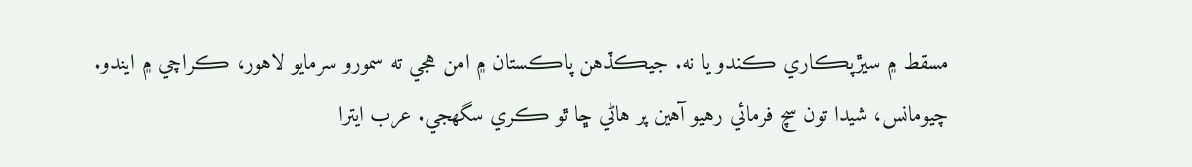مسقط ۾ سيڙپڪاري ڪندو يا نه. جيڪڏهن پاڪستان ۾ امن هجي ته سمورو سرمايو لاهور، ڪراچي ۾ ايندو.
چيومانس، شيدا تون سچ فرمائي رهيو آهين پر هاڻي ڇا ٿو ڪري سگهجي. عرب ايترا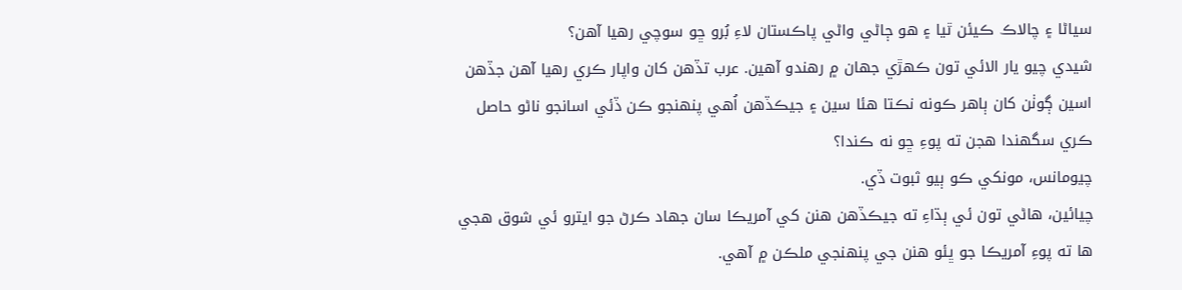سياڻا ۽ چالاڪ ڪيئن ٿيا ۽ هو ڄاڻي واڻي پاڪستان لاءِ بُرو ڇو سوچي رهيا آهن؟
شيدي چيو يار الائي تون ڪهڙي جهان ۾ رهندو آهين. عرب تڏهن کان واپار ڪري رهيا آهن جڏهن اسين ڳوٺن کان ٻاهر ڪونه نڪتا هئا سين ۽ جيڪڏهن اُهي پنهنجو ڪن ڏئي اسانجو ناڻو حاصل ڪري سگهندا هجن ته پوءِ ڇو نه ڪندا؟
چيومانس، مونکي ڪو ٻيو ثبوت ڏي.
چيائين، هاڻي تون ئي ٻڌاءِ ته جيڪڏهن هنن کي آمريڪا سان جهاد ڪرڻ جو ايترو ئي شوق هجي ها ته پوءِ آمريڪا جو ڀئو هنن جي پنهنجي ملڪن ۾ آهي.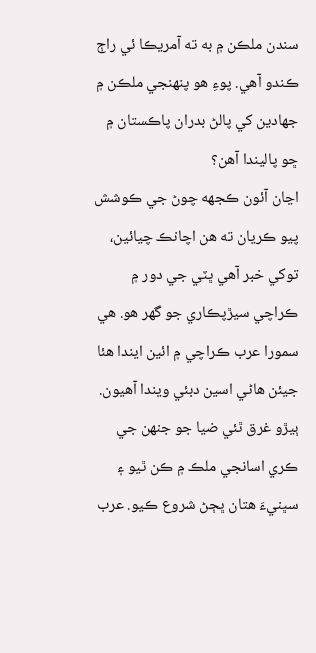سندن ملڪن ۾ به ته آمريڪا ئي راڄ ڪندو آهي. پوءِ هو پنهنجي ملڪن ۾ جهادين کي پالڻ بدران پاڪستان ۾ ڇو پاليندا آهن؟
اڃان آئون ڪجهه چوڻ جي ڪوشش پيو ڪريان ته هن اچانڪ چيائين، توکي خبر آهي ڀٽي جي دور ۾ ڪراچي سيڙپڪاري جو گهر هو. هي سمورا عرب ڪراچي ۾ ائين ايندا هئا جيئن هاڻي اسين دبئي ويندا آهيون. ٻيڙو غرق ٿئي ضيا جو جنهن جي ڪري اسانجي ملڪ ۾ ڪن ٿيو ۽ سڀنيءَ هتان ڀڄڻ شروع ڪيو. عرب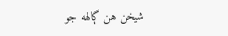شيخن هن ڳالهه جو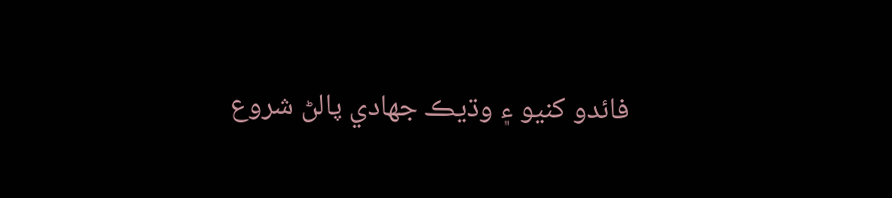فائدو کنيو ۽ وڌيڪ جهادي پالڻ شروع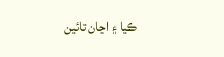ڪيا ۽ اڃان تائين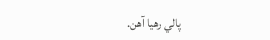پالي رهيا آهن.